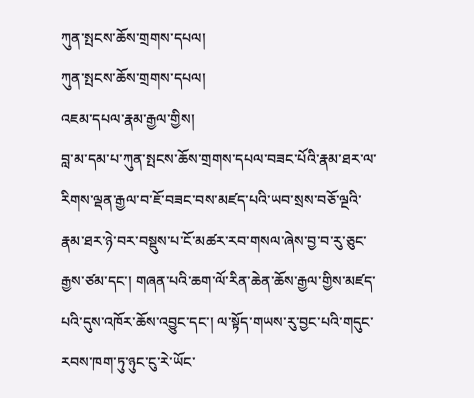ཀུན་སྤངས་ཆོས་གྲགས་དཔལ།
ཀུན་སྤངས་ཆོས་གྲགས་དཔལ།
འཇམ་དཔལ་རྣམ་རྒྱལ་གྱིས།
བླ་མ་དམ་པ་ཀུན་སྤངས་ཆོས་གྲགས་དཔལ་བཟང་པོའི་རྣམ་ཐར་ལ་རིགས་ལྡན་རྒྱལ་བ་ཇོ་བཟང་བས་མཛད་པའི་ཡབ་སྲས་བཅོ་ལྔའི་རྣམ་ཐར་ཉེ་བར་བསྡུས་པ་ངོ་མཚར་རབ་གསལ་ཞེས་བྱ་བ་རུ་ཅུང་རྒྱས་ཙམ་དང་། གཞན་པའི་ཆག་ལོ་རིན་ཆེན་ཆོས་རྒྱལ་གྱིས་མཛད་པའི་དུས་འཁོར་ཆོས་འབྱུང་དང་། ལ་སྟོད་གཡས་རུ་བྱང་པའི་གདུང་རབས་ཁག་ཏུ་ཉུང་ངུ་རེ་ཡོང་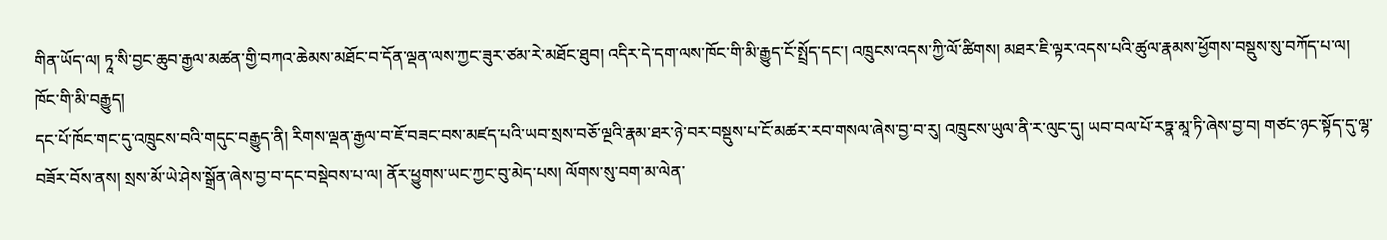གིན་ཡོད་ལ། ཏཱ་སི་བྱང་ཆུབ་རྒྱལ་མཚན་གྱི་བཀའ་ཆེམས་མཐོང་བ་དོན་ལྡན་ལས་ཀྱང་ཟུར་ཙམ་རེ་མཐོང་ཐུབ། འདིར་དེ་དག་ལས་ཁོང་གི་མི་རྒྱུད་ངོ་སྤྲོད་དང་། འཁྲུངས་འདས་ཀྱི་ལོ་ཚིགས། མཐར་ཇི་ལྟར་འདས་པའི་ཚུལ་རྣམས་ཕྱོགས་བསྡུས་སུ་བཀོད་པ་ལ།
ཁོང་གི་མི་བརྒྱུད།
དང་པོ་ཁོང་གང་དུ་འཁྲུངས་བའི་གདུང་བརྒྱུད་ནི། རིགས་ལྡན་རྒྱལ་བ་ཇོ་བཟང་བས་མཛད་པའི་ཡབ་སྲས་བཅོ་ལྔའི་རྣམ་ཐར་ཉེ་བར་བསྡུས་པ་ངོ་མཚར་རབ་གསལ་ཞེས་བྱ་བ་རུ། འཁྲུངས་ཡུལ་ནི་ར་ལུང་དུ། ཡབ་བལ་པོ་རཏྣ་མཱ་ཏི་ཞེས་བྱ་བ། གཙང་ཉང་སྟོད་དུ་ལྷ་བཟོར་བོས་ནས། སྲས་མོ་ཡེ་ཤེས་སྒྲོན་ཞེས་བྱ་བ་དང་བསྡེབས་པ་ལ། ནོར་ཕྱུགས་ཡང་ཀྱང་བུ་མེད་པས། ལོགས་སུ་བག་མ་ལེན་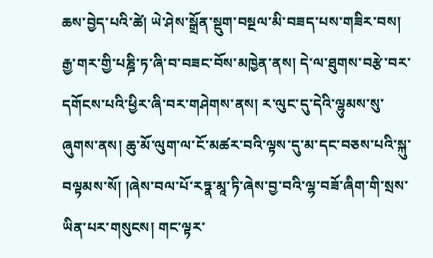ཆས་བྱེད་པའི་ཚེ། ཡེ་ཤེས་སྒྲོན་སྡུག་བསྔལ་མི་བཟད་པས་གཟིར་བས། རྒྱ་གར་གྱི་པཎྜི་ཏ་ཞི་བ་བཟང་བོས་མཁྱེན་ནས། དེ་ལ་ཐུགས་བརྩེ་བར་དགོངས་པའི་ཕྱིར་ཞི་བར་གཤེགས་ནས། ར་ལུང་དུ་དེའི་ལྷུམས་སུ་ཞུགས་ནས། ཆུ་མོ་ལུག་ལ་ངོ་མཚར་བའི་ལྟས་དུ་མ་དང་བཅས་པའི་སྐུ་བལྟམས་སོ། །ཞེས་བལ་པོ་རཏྣ་མཱ་ཏི་ཞེས་བྱ་བའི་ལྷ་བཟོ་ཞིག་གི་སྲས་ཡིན་པར་གསུངས། གང་ལྟར་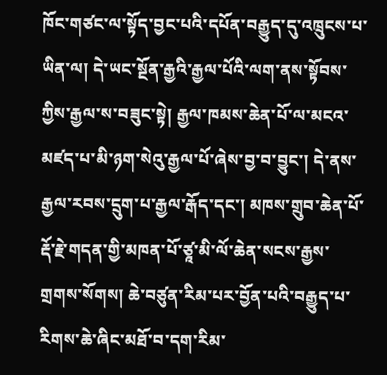ཁོང་གཙང་ལ་སྟོད་བྱང་པའི་དཔོན་བརྒྱུད་དུ་འཁྲུངས་པ་ཡིན་ལ། དེ་ཡང་སྔོན་རྒྱའི་རྒྱལ་པོའི་ལག་ནས་སྟོབས་ཀྱིས་རྒྱལ་ས་བཟུང་སྟེ། རྒྱལ་ཁམས་ཆེན་པོ་ལ་མངའ་མཛད་པ་མི་ཉག་སེའུ་རྒྱལ་པོ་ཞེས་བྱ་བ་བྱུང་། དེ་ནས་རྒྱལ་རབས་དྲུག་པ་རྒྱལ་རྒོད་དང་། མཁས་གྲུབ་ཆེན་པོ་རྡོ་རྗེ་གདན་གྱི་མཁན་པོ་ཙཱ་མི་ལོ་ཆེན་སངས་རྒྱས་གྲགས་སོགས། ཆེ་བཙུན་རིམ་པར་བྱོན་པའི་བརྒྱུད་པ་རིགས་ཆེ་ཞིང་མཐོ་བ་དག་རིམ་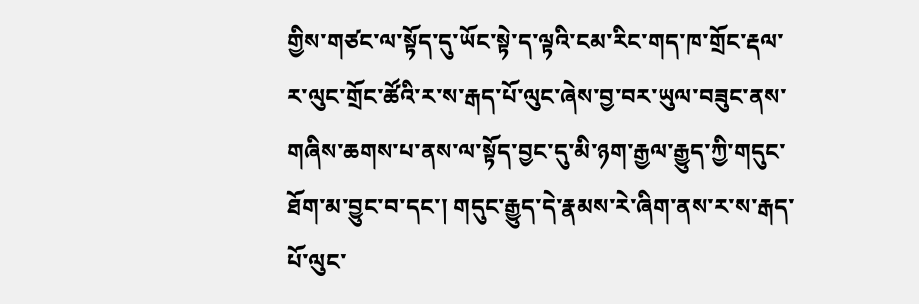གྱིས་གཙང་ལ་སྟོད་དུ་ཡོང་སྟེ་ད་ལྟའི་ངམ་རིང་གད་ཁ་གྲོང་རྡལ་ར་ལུང་གྲོང་ཚོའི་ར་ས་རྒད་པོ་ལུང་ཞེས་བྱ་བར་ཡུལ་བཟུང་ནས་གཞིས་ཆགས་པ་ནས་ལ་སྟོད་བྱང་དུ་མི་ཉག་རྒྱལ་རྒྱུད་ཀྱི་གདུང་ཐོག་མ་བྱུང་བ་དང་། གདུང་རྒྱུད་དེ་རྣམས་རེ་ཞིག་ནས་ར་ས་རྒད་པོ་ལུང་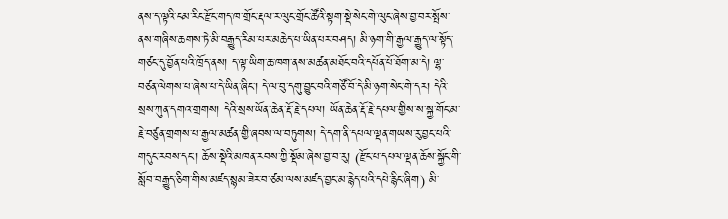ནས་ད་ལྟའི་ངམ་རིང་རྫོང་གད་ཁ་གྲོང་རྡལ་ར་ལུང་གྲོང་ཚོའི་སྟག་སྡེ་སེང་གེ་ལུང་ཞེས་བྱ་བར་སྤོས་ནས་གཞིས་ཆགས་ཏེ་མི་བརྒྱུད་རིམ་པར་མཆེད་པ་ཡིན་པར་བཤད། མི་ཉག་གི་རྒྱལ་རྒྱུད་ལ་སྟོད་གཙང་དུ་བྱོན་པའི་ཁྲོད་ནས། ད་ལྟ་ཡིག་ཆ་ཁག་ནས་མཚན་མཐོང་བའི་དཔོན་པོ་ཐོག་མ་དེ། ལྷ་བཙན་ལེགས་པ་ཞེས་པ་དེ་ཡིན་ཞིང་། དེ་ལ་བུ་དགུ་བྱུང་བའི་གཙོ་བོ་དེ་མི་ཉག་སེང་གེ་དར། དེའི་སྲས་ཀུན་དགའ་གྲགས། དེའི་སྲས་ཡོན་ཆེན་རྡོ་རྗེ་དཔལ། ཡོན་ཆེན་རྡོ་རྗེ་དཔལ་གྱིས་ས་སྐྱ་གོང་མ་རྗེ་བཙུན་གྲགས་པ་རྒྱལ་མཚན་གྱི་ཞབས་ལ་བཏུགས། དེ་དག་ནི་དཔལ་ལྡན་གཡས་རུ་བྱང་པའི་གདུང་རབས་དང་། ཆོས་སྡེའི་མཁན་རབས་ཀྱི་སྡོམ་ཞེས་བྱ་བ་རུ། (རྫོང་པ་དཔལ་ལྡན་ཆོས་སྐྱོང་གི་སློབ་བརྒྱུད་ཅིག་གིས་མཛད་སྙམ་ཟེར་བ་ཙམ་ལས་མཛད་བྱང་མ་རྙེད་པའི་དཔེ་རྙིང་ཞིག) མི་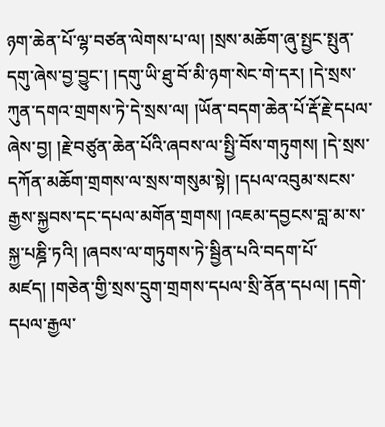ཉག་ཆེན་པོ་ལྷ་བཙན་ལེགས་པ་ལ། །སྲས་མཆོག་ཞུ་སྤྱང་སྤུན་དགུ་ཞེས་བྱ་བྱུང་། །དགུ་ཡི་ཐུ་བོ་མི་ཉག་སེང་གེ་དར། །དེ་སྲས་ཀུན་དགའ་གྲགས་ཏེ་དེ་སྲས་ལ། །ཡོན་བདག་ཆེན་པོ་རྡོ་རྗེ་དཔལ་ཞེས་བྱ། །རྗེ་བཙུན་ཆེན་པོའི་ཞབས་ལ་སྤྱི་བོས་གཏུགས། །དེ་སྲས་དཀོན་མཆོག་གྲགས་ལ་སྲས་གསུམ་སྟེ། །དཔལ་འབུམ་སངས་རྒྱས་སྐྱབས་དང་དཔལ་མགོན་གྲགས། །འཇམ་དབྱངས་བླ་མ་ས་སྐྱ་པཎྜི་ཏའི། །ཞབས་ལ་གཏུགས་ཏེ་སྦྱིན་པའི་བདག་པོ་མཛད། །གཅེན་གྱི་སྲས་དྲུག་གྲགས་དཔལ་སྲི་ནོན་དཔལ། །དགེ་དཔལ་རྒྱལ་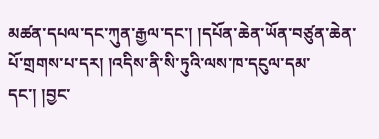མཚན་དཔལ་དང་ཀུན་རྒྱལ་དང་། །དཔོན་ཆེན་ཡོན་བཙུན་ཆེན་པོ་གྲགས་པ་དར། །འདིས་ནི་སི་ཏུའི་ལས་ཁ་དངུལ་དམ་དང་། །བྱང་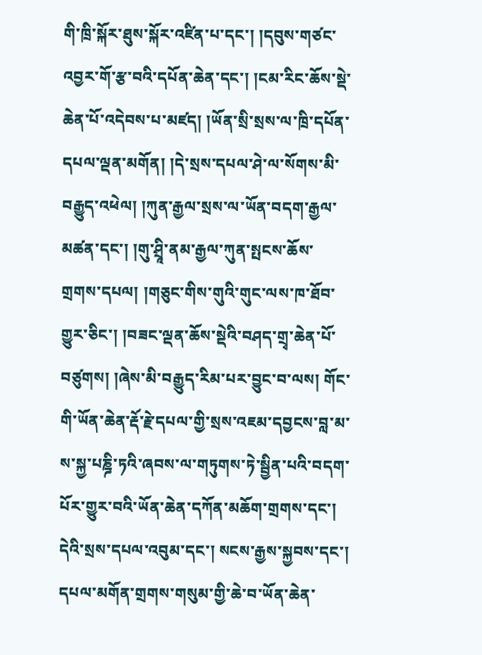གི་ཁྲི་སྐོར་ཐུས་སྐོར་འཛིན་པ་དང་། །དབུས་གཙང་འབྱར་གོ་རྩ་བའི་དཔོན་ཆེན་དང་། །ངམ་རིང་ཆོས་སྡེ་ཆེན་པོ་འདེབས་པ་མཛད། །ཡོན་སྲི་སྲས་ལ་ཁྲི་དཔོན་དཔལ་ལྡན་མགོན། །དེ་སྲས་དཔལ་ཤེ་ལ་སོགས་མི་བརྒྱུད་འཕེལ། །ཀུན་རྒྱལ་སྲས་ལ་ཡོན་བདག་རྒྱལ་མཚན་དང་། །གུ་ཤྲཱི་ནམ་རྒྱལ་ཀུན་སྤངས་ཆོས་གྲགས་དཔལ། །གཅུང་གིས་གུའི་གུང་ལས་ཁ་ཐོབ་གྱུར་ཅིང་། །བཟང་ལྡན་ཆོས་སྡེའི་བཤད་གྲྭ་ཆེན་པོ་བཙུགས། །ཞེས་མི་བརྒྱུད་རིམ་པར་བྱུང་བ་ལས། གོང་གི་ཡོན་ཆེན་རྡོ་རྗེ་དཔལ་གྱི་སྲས་འཇམ་དབྱངས་བླ་མ་ས་སྐྱ་པཎྜི་ཏའི་ཞབས་ལ་གཏུགས་ཏེ་སྦྱིན་པའི་བདག་པོར་གྱུར་བའི་ཡོན་ཆེན་དཀོན་མཆོག་གྲགས་དང་། དེའི་སྲས་དཔལ་འབུམ་དང་། སངས་རྒྱས་སྐྱབས་དང་། དཔལ་མགོན་གྲགས་གསུམ་གྱི་ཆེ་བ་ཡོན་ཆེན་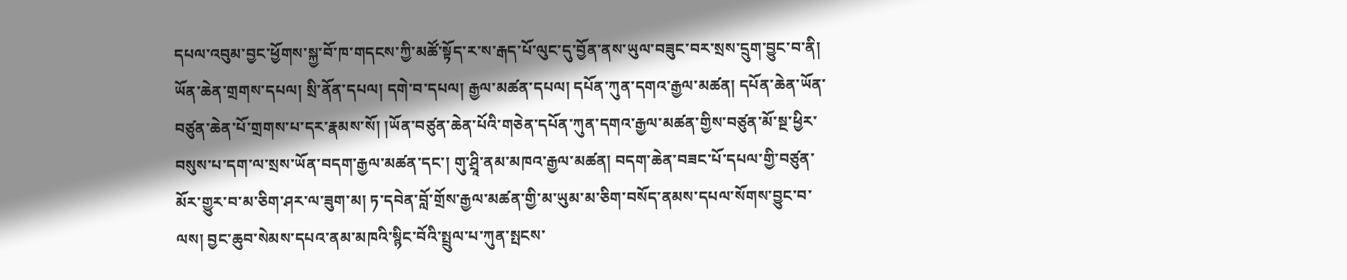དཔལ་འབུམ་བྱང་ཕྱོགས་སྐྱ་བོ་ཁ་གདངས་ཀྱི་མཚོ་སྟོད་ར་ས་རྒད་པོ་ལུང་དུ་བྱོན་ནས་ཡུལ་བཟུང་བར་སྲས་དྲུག་བྱུང་བ་ནི། ཡོན་ཆེན་གྲགས་དཔལ། སྲི་ནོན་དཔལ། དགེ་བ་དཔལ། རྒྱལ་མཚན་དཔལ། དཔོན་ཀུན་དགའ་རྒྱལ་མཚན། དཔོན་ཆེན་ཡོན་བཙུན་ཆེན་པོ་གྲགས་པ་དར་རྣམས་སོ། །ཡོན་བཙུན་ཆེན་པོའི་གཅེན་དཔོན་ཀུན་དགའ་རྒྱལ་མཚན་གྱིས་བཙུན་མོ་སྔ་ཕྱིར་བསུས་པ་དག་ལ་སྲས་ཡོན་བདག་རྒྱལ་མཚན་དང་། གུ་ཤྲཱི་ནམ་མཁའ་རྒྱལ་མཚན། བདག་ཆེན་བཟང་པོ་དཔལ་གྱི་བཙུན་མོར་གྱུར་བ་མ་ཅིག་ཤར་ལ་ཟུག་མ། ཏ་དབེན་བློ་གྲོས་རྒྱལ་མཚན་གྱི་མ་ཡུམ་མ་ཅིག་བསོད་ནམས་དཔལ་སོགས་བྱུང་བ་ལས། བྱང་ཆུབ་སེམས་དཔའ་ནམ་མཁའི་སྙིང་བོའི་སྤྲུལ་པ་ཀུན་སྤངས་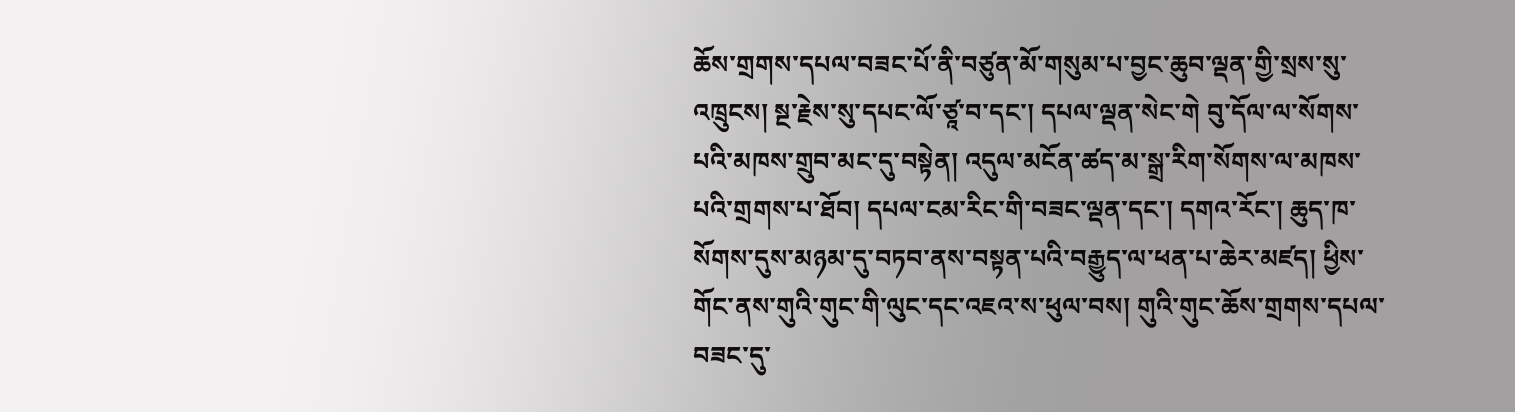ཆོས་གྲགས་དཔལ་བཟང་པོ་ནི་བཙུན་མོ་གསུམ་པ་བྱང་ཆུབ་ལྡན་གྱི་སྲས་སུ་འཁྲུངས། སྔ་རྗེས་སུ་དཔང་ལོ་ཙཱ་བ་དང་། དཔལ་ལྡན་སེང་གེ བུ་དོལ་ལ་སོགས་པའི་མཁས་གྲུབ་མང་དུ་བསྟེན། འདུལ་མངོན་ཚད་མ་སྒྲ་རིག་སོགས་ལ་མཁས་པའི་གྲགས་པ་ཐོབ། དཔལ་ངམ་རིང་གི་བཟང་ལྡན་དང་། དགའ་རོང་། ཆུད་ཁ་སོགས་དུས་མཉམ་དུ་བཏབ་ནས་བསྟན་པའི་བརྒྱུད་ལ་ཕན་པ་ཆེར་མཛད། ཕྱིས་གོང་ནས་གུའི་གུང་གི་ལུང་དང་འཇའ་ས་ཕུལ་བས། གུའི་གུང་ཆོས་གྲགས་དཔལ་བཟང་དུ་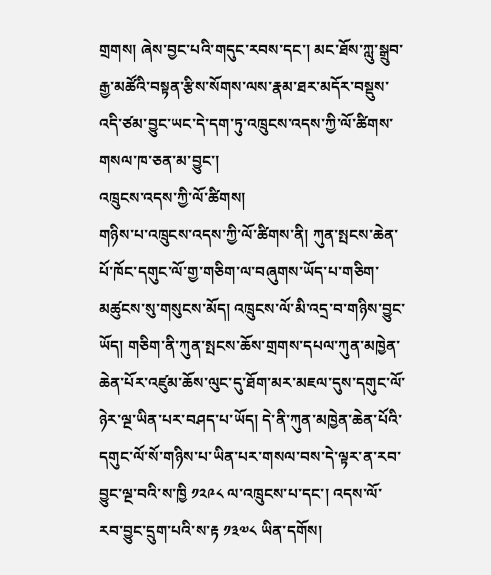གྲགས། ཞེས་བྱང་པའི་གདུང་རབས་དང་། མང་ཐོས་ཀླུ་སྒྲུབ་རྒྱ་མཚོའི་བསྟན་རྩིས་སོགས་ལས་རྣམ་ཐར་མདོར་བསྡུས་འདི་ཙམ་བྱུང་ཡང་དེ་དག་ཏུ་འཁྲུངས་འདས་ཀྱི་ལོ་ཚིགས་གསལ་ཁ་ཅན་མ་བྱུང་།
འཁྲུངས་འདས་ཀྱི་ལོ་ཚིགས།
གཉིས་པ་འཁྲུངས་འདས་ཀྱི་ལོ་ཚིགས་ནི། ཀུན་སྤངས་ཆེན་པོ་ཁོང་དགུང་ལོ་གྱ་གཅིག་ལ་བཞུགས་ཡོད་པ་གཅིག་མཚུངས་སུ་གསུངས་མོད། འཁྲུངས་ལོ་མི་འདྲ་བ་གཉིས་བྱུང་ཡོད། གཅིག་ནི་ཀུན་སྤངས་ཆོས་གྲགས་དཔལ་ཀུན་མཁྱེན་ཆེན་པོར་འཛུམ་ཆོས་ལུང་དུ་ཐོག་མར་མཇལ་དུས་དགུང་ལོ་ཉེར་ལྔ་ཡིན་པར་བཤད་པ་ཡོད། དེ་ནི་ཀུན་མཁྱེན་ཆེན་པོའི་དགུང་ལོ་སོ་གཉིས་པ་ཡིན་པར་གསལ་བས་དེ་ལྟར་ན་རབ་བྱུང་ལྔ་བའི་ས་ཁྱི ༡༢༩༨ ལ་འཁྲུངས་པ་དང་། འདས་ལོ་རབ་བྱུང་དྲུག་པའི་ས་རྟ ༡༣༧༨ ཡིན་དགོས།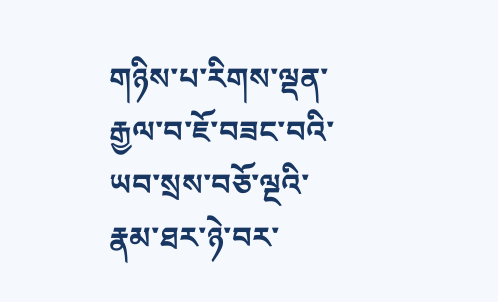གཉིས་པ་རིགས་ལྡན་རྒྱལ་བ་ཇོ་བཟང་བའི་ཡབ་སྲས་བཅོ་ལྔའི་རྣམ་ཐར་ཉེ་བར་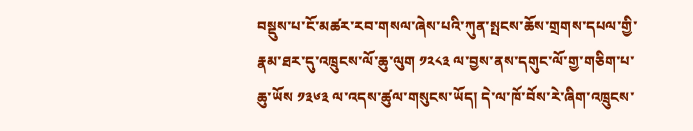བསྡུས་པ་ངོ་མཚར་རབ་གསལ་ཞེས་པའི་ཀུན་སྤངས་ཆོས་གྲགས་དཔལ་གྱི་རྣམ་ཐར་དུ་འཁྲུངས་ལོ་ཆུ་ལུག ༡༢༨༣ ལ་བྱས་ནས་དགུང་ལོ་གྱ་གཅིག་པ་ཆུ་ཡོས ༡༣༦༣ ལ་འདས་ཚུལ་གསུངས་ཡོད། དེ་ལ་ཁོ་བོས་རེ་ཞིག་འཁྲུངས་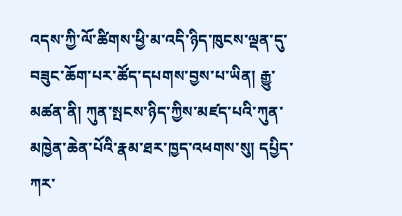འདས་ཀྱི་ལོ་ཚིགས་ཕྱི་མ་འདི་ཉིད་ཁུངས་ལྡན་དུ་བཟུང་ཆོག་པར་ཚོད་དཔགས་བྱས་པ་ཡིན། རྒྱུ་མཚན་ནི། ཀུན་སྤངས་ཉིད་ཀྱིས་མཛད་པའི་ཀུན་མཁྱེན་ཆེན་པོའི་རྣམ་ཐར་ཁྱད་འཕགས་སུ། དཔྱིད་ཀར་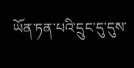ཡོན་ཏན་པའི་དྲུང་དུ་དུས་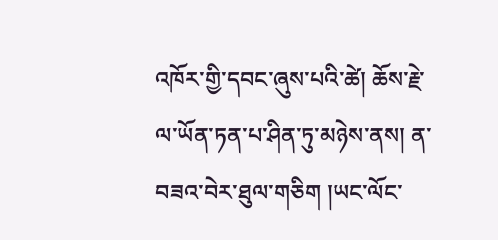འཁོར་གྱི་དབང་ཞུས་པའི་ཚེ། ཆོས་རྗེ་ལ་ཡོན་ཏན་པ་ཤིན་ཏུ་མཉེས་ནས། ན་བཟའ་བེར་ཐུལ་གཅིག །ཡང་ལོང་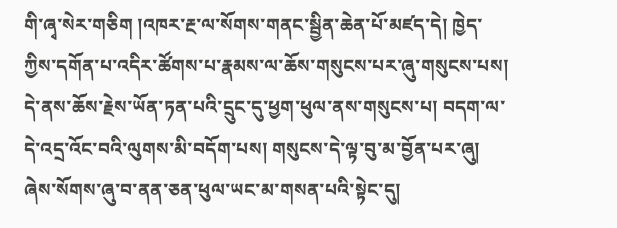གི་ཞྭ་སེར་གཅིག །འཁར་རྔ་ལ་སོགས་གནང་སྦྱིན་ཆེན་པོ་མཛད་དེ། ཁྱེད་ཀྱིས་དགོན་པ་འདིར་ཚོགས་པ་རྣམས་ལ་ཆོས་གསུངས་པར་ཞུ་གསུངས་པས། དེ་ནས་ཆོས་རྗེས་ཡོན་ཏན་པའི་དྲུང་དུ་ཕྱག་ཕུལ་ནས་གསུངས་པ། བདག་ལ་དེ་འདྲ་འོང་བའི་ལུགས་མི་བདོག་པས། གསུངས་དེ་ལྟ་བུ་མ་བྱོན་པར་ཞུ། ཞེས་སོགས་ཞུ་བ་ནན་ཅན་ཕུལ་ཡང་མ་གསན་པའི་སྟེང་དུ།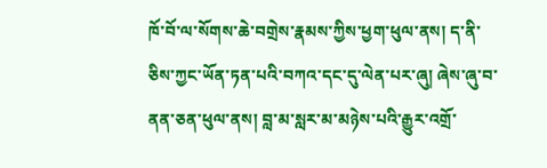ཁོ་བོ་ལ་སོགས་ཆེ་བགྲེས་རྣམས་ཀྱིས་ཕྱག་ཕུལ་ནས། ད་ནི་ཅིས་ཀྱང་ཡོན་ཏན་པའི་བཀའ་དང་དུ་ལེན་པར་ཞུ། ཞེས་ཞུ་བ་ནན་ཅན་ཕུལ་ནས། བླ་མ་སླར་མ་མཉེས་པའི་རྒྱུར་འགྲོ་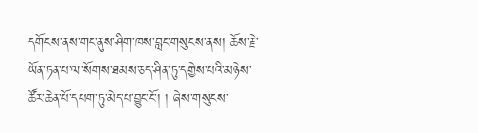དགོངས་ནས་གང་ནུས་ཤིག་ཁས་བླང་གསུངས་ནས། ཆོས་རྗེ་ཡོན་ཏན་པ་ལ་སོགས་ཐམས་ཅད་ཤིན་ཏུ་དགྱེས་པའི་མཉེས་ཚོར་ཆེན་པོ་དཔག་ཏུ་མེད་པ་བྱུང་ངོ་། ། ཞེས་གསུངས་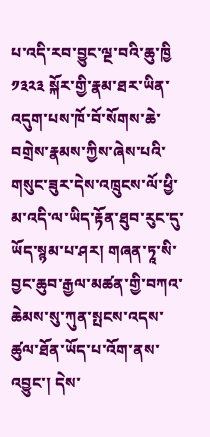པ་འདི་རབ་བྱུང་ལྔ་བའི་ཆུ་ཁྱི ༡༣༢༣ སྐོར་གྱི་རྣམ་ཐར་ཡིན་འདུག་པས་ཁོ་བོ་སོགས་ཆེ་བགྲེས་རྣམས་ཀྱིས་ཞེས་པའི་གསུང་ཟུར་དེས་འཁྲུངས་ལོ་ཕྱི་མ་འདི་ལ་ཡིད་རྟོན་ཐུབ་རུང་དུ་ཡོད་སྙམ་པ་ཤར། གཞན་ཏཱ་སི་བྱང་ཆུབ་རྒྱལ་མཚན་གྱི་བཀའ་ཆེམས་སུ་ཀུན་སྤངས་འདས་ཚུལ་ཐོན་ཡོད་པ་འོག་ནས་འབྱུང་། དེས་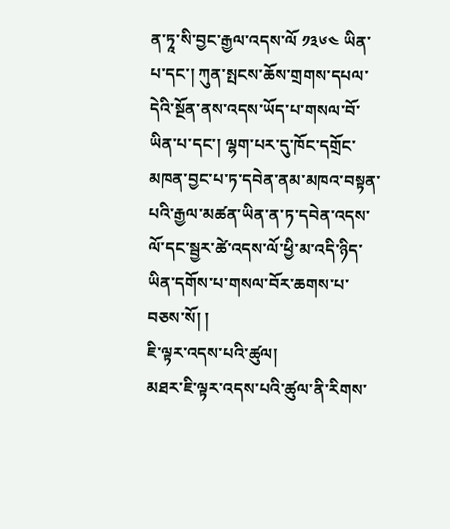ན་ཏཱ་སི་བྱང་རྒྱལ་འདས་ལོ ༡༣༦༤ ཡིན་པ་དང་། ཀུན་སྤངས་ཆོས་གྲགས་དཔལ་དེའི་སྔོན་ནས་འདས་ཡོད་པ་གསལ་བོ་ཡིན་པ་དང་། ལྷག་པར་དུ་ཁོང་དགྲོང་མཁན་བྱང་པ་ཏ་དབེན་ནམ་མཁའ་བསྟན་པའི་རྒྱལ་མཚན་ཡིན་ན་ཏ་དབེན་འདས་ལོ་དང་སྦྱར་ཚེ་འདས་ལོ་ཕྱི་མ་འདི་ཉིད་ཡིན་དགོས་པ་གསལ་བོར་ཆགས་པ་བཅས་སོ། །
ཇི་ལྟར་འདས་པའི་ཚུལ།
མཐར་ཇི་ལྟར་འདས་པའི་ཚུལ་ནི་རིགས་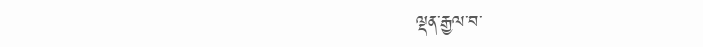ལྡན་རྒྱལ་བ་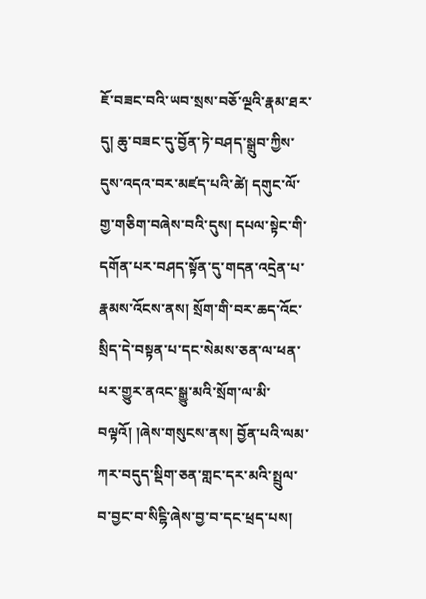ཇོ་བཟང་བའི་ཡབ་སྲས་བཅོ་ལྔའི་རྣམ་ཐར་དུ། ཆུ་བཟང་དུ་བྱོན་ཏེ་བཤད་སྒྲུབ་ཀྱིས་དུས་འདའ་བར་མཛད་པའི་ཚེ། དགུང་ལོ་གྱ་གཅིག་བཞེས་བའི་དུས། དཔལ་སྟེང་གི་དགོན་པར་བཤད་སྟོན་དུ་གདན་འདྲེན་པ་རྣམས་འོངས་ནས། སྲོག་གི་བར་ཆད་འོང་སྲིད་དེ་བསྟན་པ་དང་སེམས་ཅན་ལ་ཕན་པར་གྱུར་ནའང་སྒྱུ་མའི་སྲོག་ལ་མི་བལྟའོ། །ཞེས་གསུངས་ནས། བྱོན་པའི་ལམ་ཀར་བདུད་སྡིག་ཅན་གླང་དར་མའི་སྤྲུལ་བ་བྱང་བ་སིངྷི་ཞེས་བྱ་བ་དང་ཕྲད་པས།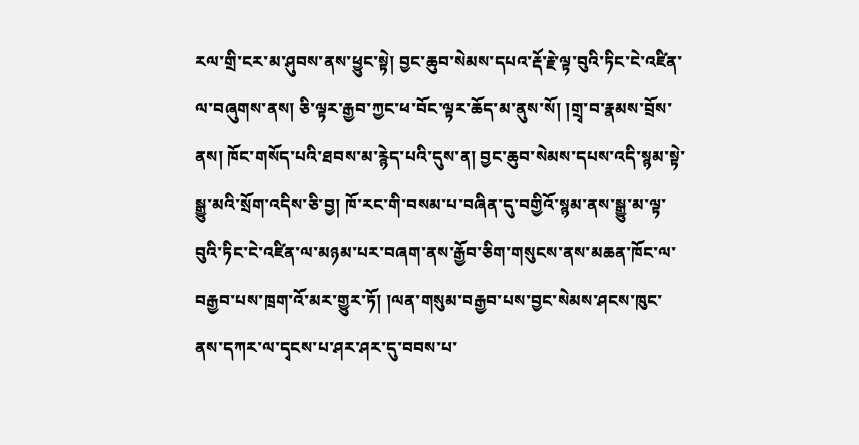རལ་གྲི་ངར་མ་ཤུབས་ནས་ཕྱུང་སྟེ། བྱང་ཆུབ་སེམས་དཔའ་རྡོ་རྗེ་ལྟ་བུའི་ཏིང་ངེ་འཛིན་ལ་བཞུགས་ནས། ཅི་ལྟར་རྒྱབ་ཀྱང་ཕ་བོང་ལྟར་ཆོད་མ་ནུས་སོ། །གྲྭ་བ་རྣམས་བྲོས་ནས། ཁོང་གསོད་པའི་ཐབས་མ་རྙེད་པའི་དུས་ན། བྱང་ཆུབ་སེམས་དཔས་འདི་སྙམ་སྟེ་སྒྱུ་མའི་སྲོག་འདིས་ཅི་བྱ། ཁོ་རང་གི་བསམ་པ་བཞིན་དུ་བགྱིའོ་སྙམ་ནས་སྒྱུ་མ་ལྟ་བུའི་ཏིང་ངེ་འཛིན་ལ་མཉམ་པར་བཞག་ནས་རྒྱོབ་ཅིག་གསུངས་ནས་མཆན་ཁོང་ལ་བརྒྱབ་པས་ཁྲག་འོ་མར་གྱུར་ཏོ། །ལན་གསུམ་བརྒྱབ་པས་བྱང་སེམས་ཤངས་ཁུང་ནས་དཀར་ལ་དྭངས་པ་ཤར་ཤར་དུ་བབས་པ་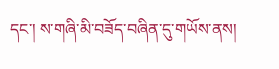དང་། ས་གཞི་མི་བཟོད་བཞིན་དུ་གཡོས་ནས།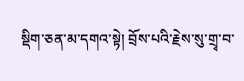སྡིག་ཅན་མ་དགའ་སྟེ། བྲོས་པའི་རྗེས་སུ་གྲྭ་བ་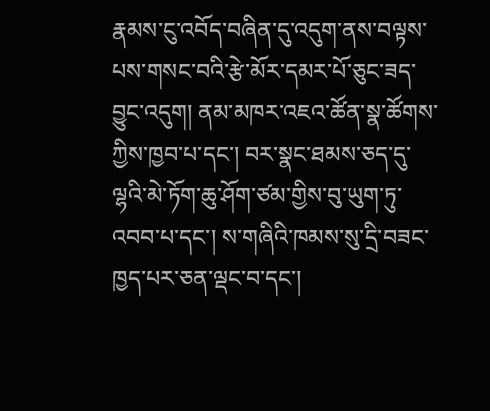རྣམས་ངུ་འབོད་བཞིན་དུ་འདུག་ནས་བལྟས་པས་གསང་བའི་རྩེ་མོར་དམར་པོ་ཅུང་ཟད་བྱུང་འདུག། ནམ་མཁར་འཇའ་ཚོན་སྣ་ཚོགས་ཀྱིས་ཁྱབ་པ་དང་། བར་སྣང་ཐམས་ཅད་དུ་ལྷའི་མེ་ཏོག་ཆུ་ཤོག་ཙམ་གྱིས་བུ་ཡུག་ཏུ་འབབ་པ་དང་། ས་གཞིའི་ཁམས་སུ་དྲི་བཟང་ཁྱད་པར་ཅན་ལྡང་བ་དང་།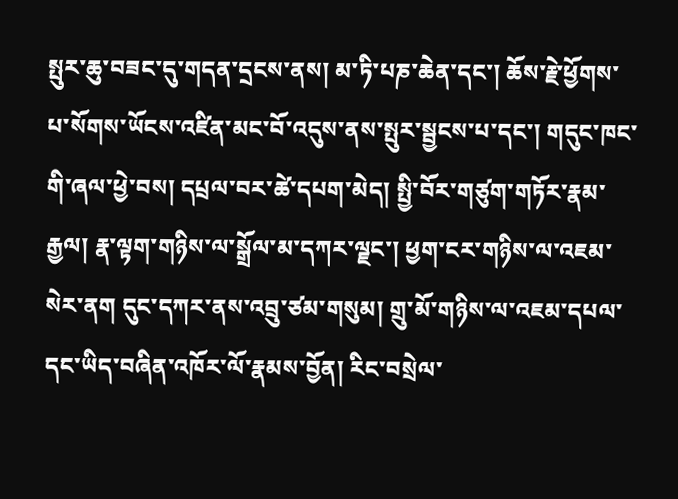སྤུར་ཆུ་བཟང་དུ་གདན་དྲངས་ནས། མ་ཏི་པཎ་ཆེན་དང་། ཆོས་རྗེ་ཕྱོགས་པ་སོགས་ཡོངས་འཛིན་མང་བོ་འདུས་ནས་སྤུར་སྦྱངས་པ་དང་། གདུང་ཁང་གི་ཞལ་ཕྱེ་བས། དཔྲལ་བར་ཚེ་དཔག་མེད། སྤྱི་བོར་གཙུག་གཏོར་རྣམ་རྒྱལ། རྣ་ལྟག་གཉིས་ལ་སྒྲོལ་མ་དཀར་ལྗང་། ཕྱག་ངར་གཉིས་ལ་འཇམ་སེར་ནག དུང་དཀར་ནས་འབྲུ་ཙམ་གསུམ། གྲུ་མོ་གཉིས་ལ་འཇམ་དཔལ་དང་ཡིད་བཞིན་འཁོར་ལོ་རྣམས་བྱོན། རིང་བསྲེལ་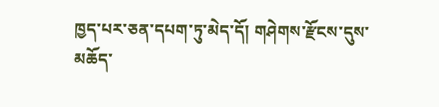ཁྱད་པར་ཅན་དཔག་ཏུ་མེད་དོ། གཤེགས་རྫོངས་དུས་མཆོད་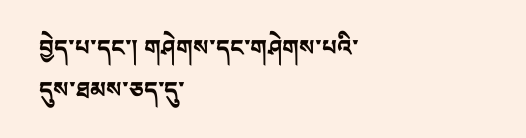བྱེད་པ་དང་། གཤེགས་དང་གཤེགས་པའི་དུས་ཐམས་ཅད་དུ་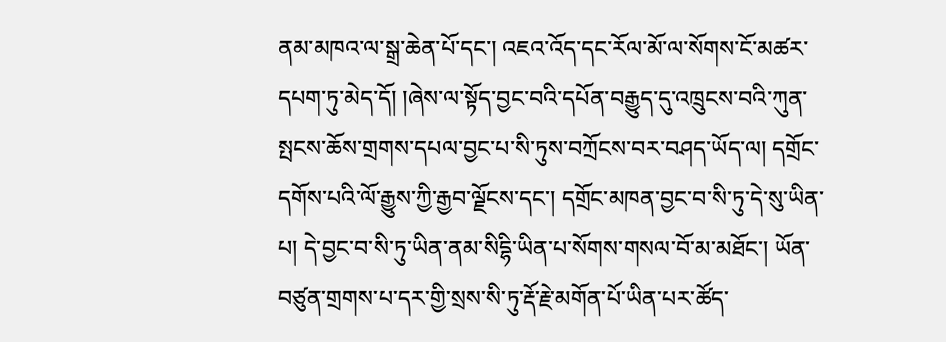ནམ་མཁའ་ལ་སྒྲ་ཆེན་པོ་དང་། འཇའ་འོད་དང་རོལ་མོ་ལ་སོགས་ངོ་མཚར་དཔག་ཏུ་མེད་དོ། །ཞེས་ལ་སྟོད་བྱང་བའི་དཔོན་བརྒྱུད་དུ་འཁྲུངས་བའི་ཀུན་སྤངས་ཆོས་གྲགས་དཔལ་བྱང་པ་སི་ཏུས་བཀྲོངས་བར་བཤད་ཡོད་ལ། དགྲོང་དགོས་པའི་ལོ་རྒྱུས་ཀྱི་རྒྱབ་ལྗོངས་དང་། དགྲོང་མཁན་བྱང་བ་སི་ཏུ་དེ་སུ་ཡིན་པ། དེ་བྱང་བ་སི་ཏུ་ཡིན་ནམ་སིདྷི་ཡིན་པ་སོགས་གསལ་བོ་མ་མཐོང་། ཡོན་བཙུན་གྲགས་པ་དར་གྱི་སྲས་སི་ཏུ་རྡོ་རྗེ་མགོན་པོ་ཡིན་པར་ཚོད་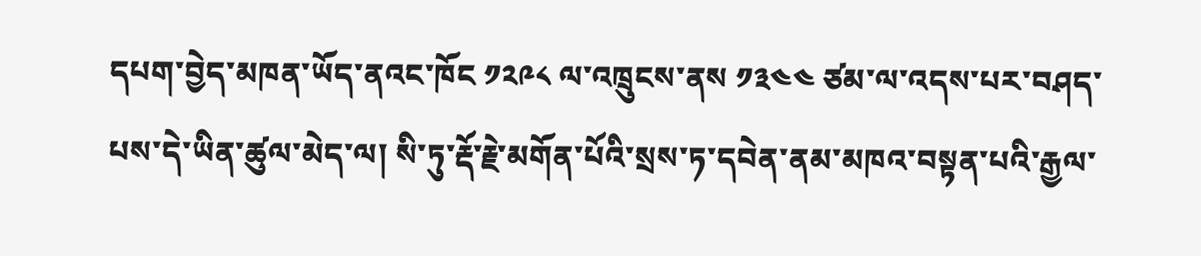དཔག་བྱེད་མཁན་ཡོད་ནའང་ཁོང ༡༢༩༨ ལ་འཁྲུངས་ནས ༡༣༤༤ ཙམ་ལ་འདས་པར་བཤད་པས་དེ་ཡིན་ཚུལ་མེད་ལ། སི་ཏུ་རྡོ་རྗེ་མགོན་པོའི་སྲས་ཏ་དབེན་ནམ་མཁའ་བསྟན་པའི་རྒྱལ་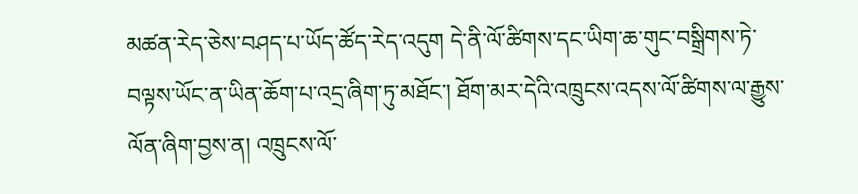མཚན་རེད་ཅེས་བཤད་པ་ཡོད་ཚོད་རེད་འདུག དེ་ནི་ལོ་ཚིགས་དང་ཡིག་ཆ་གུང་བསྒྲིགས་ཏེ་བལྟས་ཡོང་ན་ཡིན་ཆོག་པ་འདྲ་ཞིག་ཏུ་མཐོང་། ཐོག་མར་དེའི་འཁྲུངས་འདས་ལོ་ཚིགས་ལ་རྒྱུས་ལོན་ཞིག་བྱས་ན། འཁྲུངས་ལོ་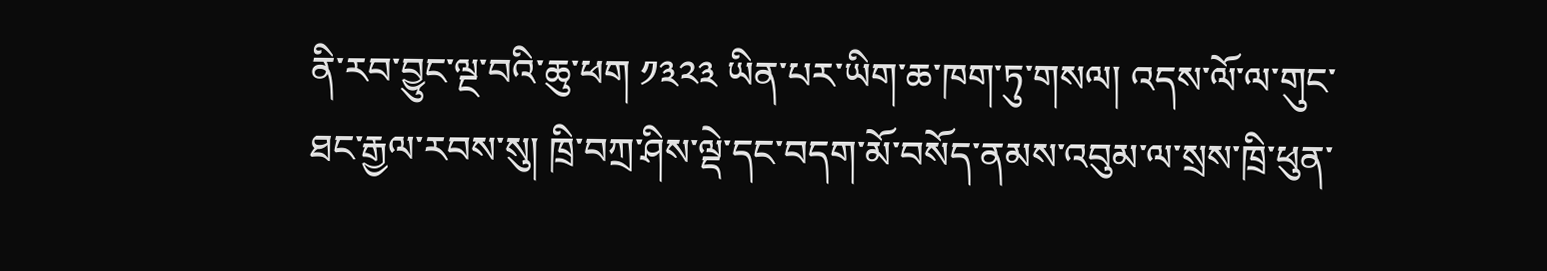ནི་རབ་བྱུང་ལྔ་བའི་ཆུ་ཕག ༡༣༢༣ ཡིན་པར་ཡིག་ཆ་ཁག་ཏུ་གསལ། འདས་ལོ་ལ་གུང་ཐང་རྒྱལ་རབས་སུ། ཁྲི་བཀྲ་ཤིས་ལྡེ་དང་བདག་མོ་བསོད་ནམས་འབུམ་ལ་སྲས་ཁྲི་ཕུན་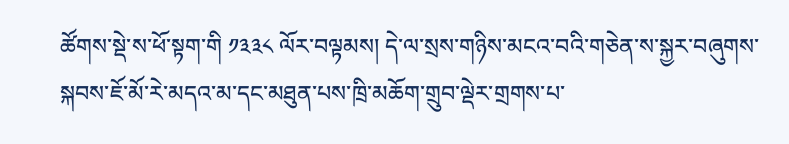ཚོགས་སྡེ་ས་ཕོ་སྟག་གི ༡༣༣༨ ལོར་བལྟམས། དེ་ལ་སྲས་གཉིས་མངའ་བའི་གཅེན་ས་སྐྱར་བཞུགས་སྐབས་ཇོ་མོ་རེ་མདའ་མ་དང་མཐུན་པས་ཁྲི་མཆོག་གྲུབ་ལྡེར་གྲགས་པ་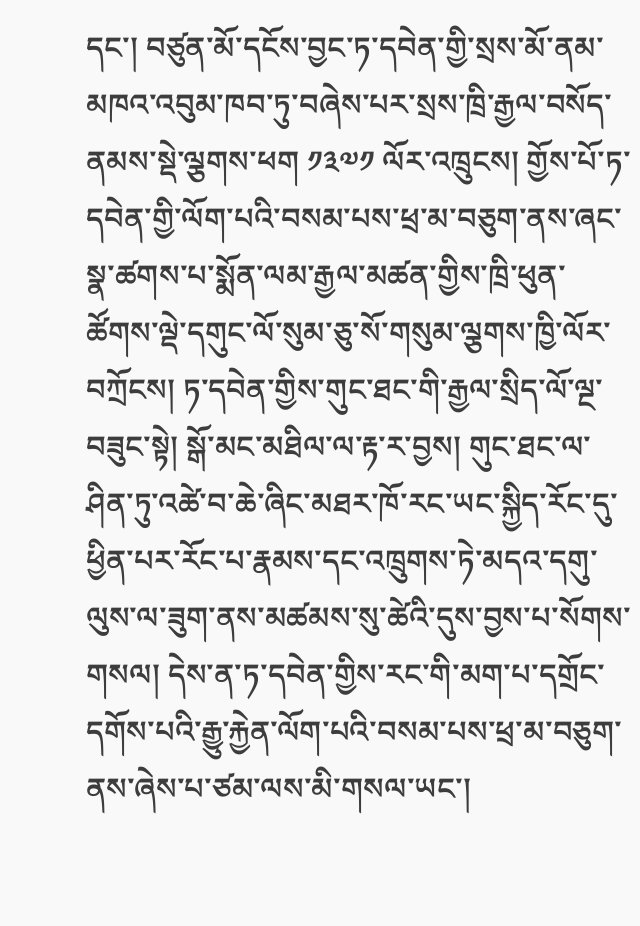དང་། བཙུན་མོ་དངོས་བྱང་ཏ་དབེན་གྱི་སྲས་མོ་ནམ་མཁའ་འབུམ་ཁབ་ཏུ་བཞེས་པར་སྲས་ཁྲི་རྒྱལ་བསོད་ནམས་སྡེ་ལྕགས་ཕག ༡༣༧༡ ལོར་འཁྲུངས། གྱོས་པོ་ཏ་དབེན་གྱི་ལོག་པའི་བསམ་པས་ཕྲ་མ་བཅུག་ནས་ཞང་སྣ་ཚགས་པ་སྨོན་ལམ་རྒྱལ་མཚན་གྱིས་ཁྲི་ཕུན་ཚོགས་ལྡེ་དགུང་ལོ་སུམ་ཅུ་སོ་གསུམ་ལྕགས་ཁྱི་ལོར་བཀྲོངས། ཏ་དབེན་གྱིས་གུང་ཐང་གི་རྒྱལ་སྲིད་ལོ་ལྔ་བཟུང་སྟེ། སྒོ་མང་མཐིལ་ལ་རྟ་ར་བྱས། གུང་ཐང་ལ་ཤིན་ཏུ་འཚེ་བ་ཆེ་ཞིང་མཐར་ཁོ་རང་ཡང་སྐྱིད་རོང་དུ་ཕྱིན་པར་རོང་པ་རྣམས་དང་འཁྲུགས་ཏེ་མདའ་དགུ་ལུས་ལ་ཟུག་ནས་མཚམས་སུ་ཚེའི་དུས་བྱས་པ་སོགས་གསལ། དེས་ན་ཏ་དབེན་གྱིས་རང་གི་མག་པ་དགྲོང་དགོས་པའི་རྒྱུ་རྐྱེན་ལོག་པའི་བསམ་པས་ཕྲ་མ་བཅུག་ནས་ཞེས་པ་ཙམ་ལས་མི་གསལ་ཡང་།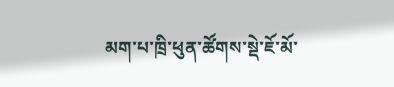མག་པ་ཁྲི་ཕུན་ཚོགས་སྡེ་ཇོ་མོ་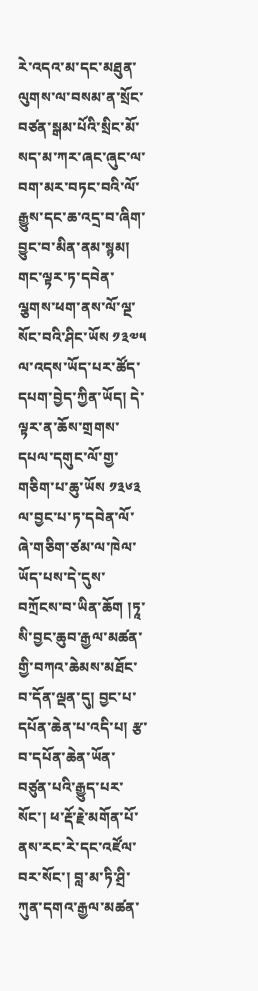རེ་འདའ་མ་དང་མཐུན་ལུགས་ལ་བསམ་ན་སྲོང་བཙན་སྒམ་པོའི་སྲིང་མོ་སད་མ་ཀར་ཞང་ཞུང་ལ་བག་མར་བཏང་བའི་ལོ་རྒྱུས་དང་ཆ་འདྲ་བ་ཞིག་བྱུང་བ་མིན་ནམ་སྙམ། གང་ལྟར་ཏ་དབེན་ལྕགས་ཕག་ནས་ལོ་ལྔ་སོང་བའི་ཤིང་ཡོས ༡༣༧༥ ལ་འདས་ཡོད་པར་ཚོད་དཔག་བྱེད་ཀྱིན་ཡོད། དེ་ལྟར་ན་ཆོས་གྲགས་དཔལ་དགུང་ལོ་གྱ་གཅིག་པ་ཆུ་ཡོས ༡༣༦༣ ལ་བྱང་པ་ཏ་དབེན་ལོ་ཞེ་གཅིག་ཙམ་ལ་ཁེལ་ཡོད་པས་དེ་དུས་བཀྲོངས་བ་ཡིན་ཆོག །ཏཱ་སི་བྱང་ཆུབ་རྒྱལ་མཚན་གྱི་བཀའ་ཆེམས་མཐོང་བ་དོན་ལྡན་དུ། བྱང་པ་དཔོན་ཆེན་པ་འདི་པ། རྩ་བ་དཔོན་ཆེན་ཡོན་བཙུན་པའི་རྒྱུད་པར་སོང་། ཕ་རྡོ་རྗེ་མགོན་པོ་ནས་རང་རེ་དང་འཛོལ་བར་སོང་། བླ་མ་ཏི་ཤྲི་ཀུན་དགའ་རྒྱལ་མཚན་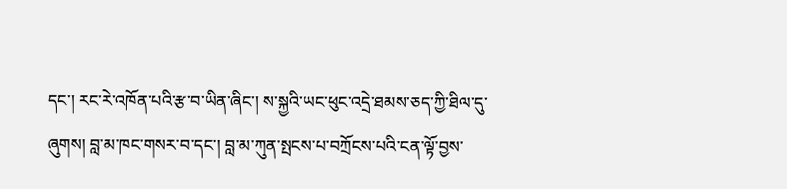དང་། རང་རེ་འཁོན་པའི་རྩ་བ་ཡིན་ཞིང་། ས་སྐྱའི་ཡང་ཕུང་འདྲེ་ཐམས་ཅད་ཀྱི་ཐིལ་དུ་ཞུགས། བླ་མ་ཁང་གསར་བ་དང་། བླ་མ་ཀུན་སྤངས་པ་བཀྲོངས་པའི་ངན་ལྟོ་བྱས་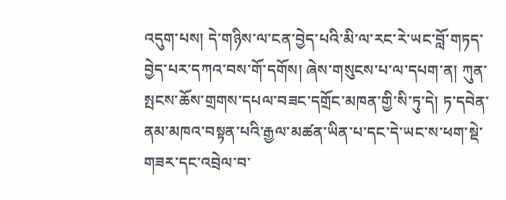འདུག་པས། དེ་གཉིས་ལ་ངན་བྱེད་པའི་མི་ལ་རང་རེ་ཡང་བློ་གཏད་བྱེད་པར་དཀའ་བས་གོ་དགོས། ཞེས་གསུངས་པ་ལ་དཔག་ན། ཀུན་སྤངས་ཆོས་གྲགས་དཔལ་བཟང་དགྲོང་མཁན་གྱི་སི་ཏུ་དེ། ཏ་དབེན་ནམ་མཁའ་བསྟན་པའི་རྒྱལ་མཚན་ཡིན་པ་དང་དེ་ཡང་ས་ཕག་སྡེ་གཟར་དང་འབྲེལ་བ་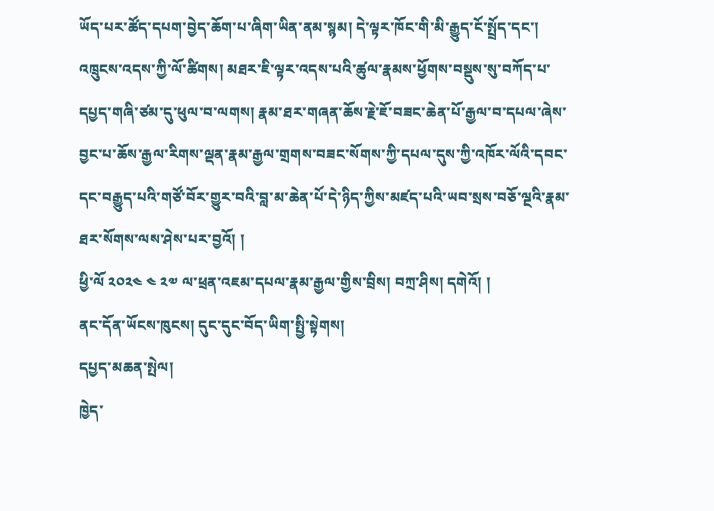ཡོད་པར་ཚོད་དཔག་བྱེད་ཆོག་པ་ཞིག་ཡིན་ནམ་སྙམ། དེ་ལྟར་ཁོང་གི་མི་རྒྱུད་ངོ་སྤྲོད་དང་། འཁྲུངས་འདས་ཀྱི་ལོ་ཚིགས། མཐར་ཇི་ལྟར་འདས་པའི་ཚུལ་རྣམས་ཕྱོགས་བསྡུས་སུ་བཀོད་པ་དཔྱད་གཞི་ཙམ་དུ་ཕུལ་བ་ལགས། རྣམ་ཐར་གཞན་ཆོས་རྗེ་ཇོ་བཟང་ཆེན་པོ་རྒྱལ་བ་དཔལ་ཞེས་བྱང་པ་ཆོས་རྒྱལ་རིགས་ལྡན་རྣམ་རྒྱལ་གྲགས་བཟང་སོགས་ཀྱི་དཔལ་དུས་ཀྱི་འཁོར་ལོའི་དབང་དང་བརྒྱུད་པའི་གཙོ་བོར་གྱུར་བའི་བླ་མ་ཆེན་པོ་དེ་ཉིད་ཀྱིས་མཛད་པའི་ཡབ་སྲས་བཅོ་ལྔའི་རྣམ་ཐར་སོགས་ལས་ཤེས་པར་བྱའོ། །
ཕྱི་ལོ ༢༠༢༤ ༤ ༢༧ ལ་ཕྲན་འཇམ་དཔལ་རྣམ་རྒྱལ་གྱིས་བྲིས། བཀྲ་ཤིས། དགེའོ། །
ནང་དོན་ཡོངས་ཁུངས། དུང་དུང་བོད་ཡིག་སྤྱི་སྟེགས།
དཔྱད་མཆན་སྤེལ།
ཁྱེད་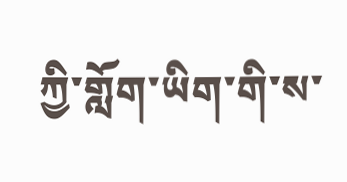ཀྱི་གློག་ཡིག་གི་ས་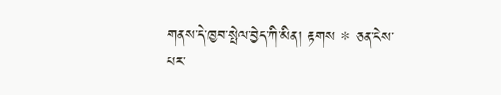གནས་དེ་ཁྱབ་སྤེལ་བྱེད་ཀི་མིན། རྟགས * ཅན་ངེས་པར་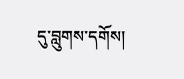དུ་བླུགས་དགོས།